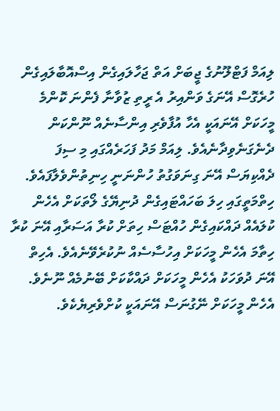ލިއަމް ފަޓްލޫނުގެ ޖީބަށް އަތް ޖަހާލައިގެން އިސްއޮބާލައިގެން ހުރެގޮސް އޭނަގެ ވަންއިރު އެ ރީތި ޒުވާނާ ފެންނަ ކޮންމެ މީހަކަށް އޭނައަކީ އެހާ އުފާވެރި އިންސާނެއް ނޫންކަން ދެނެގަނެވިދާނެއެވެ. ލިއަމް މަދު ފަހަރެއްގައި މި ސިފަ ދެއްކިޔަސް އޭނަ ގިނަވަގުތު ހުންނަނީ ހިނިތުންވެލާފައެވެ. ހިތްމަތީގައި ހިލަ ބަހައްޓައިގެން ދުނިޔޭގެ ލޯތަކަށް އެހެން ކުލައެއް ދައްކައިގެން ހުއްޓަސް ހިތަށް ކުރާ އަސަރާއި އޭނަ ކުރާ ހިތާމަ އެހެން މީހަކަށް އިހުސާސެއް ނުކުރެވޭނެއެވެ. އެހިތް އޭނަ ދުވަހަކު އެހެން މީހަކަށް ދައްކާކަށް ބޭނުމެއް ނޫނެވެ. އެހެން މީހަކަށް ނޭގުނަސް އޭނައަކީ ކުށްވެރިޔެކެވެ.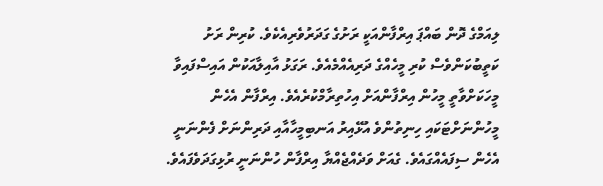ލިއަމްގެ ދޮން ބައްޕަ އިރްފާންއަކީ ރަށުގެ ގަދަރުވެރިއެކެވެ. ކުރިން ރަށު ކަތީބުކަންވެސް ކުރި މީހެއްގެ ދަރިއެއްމެއެވެ. ރަގަޅު އާއިލާއަކުން އައިސްފައިވާ މީހަކަށްވާތީ މީހުން އިރްފާންއަށް އިހުތިރާމްކުރެއެވެ. އިރްފާން އެހެން މީހުންނަށްޓަކައި ހިނިތުންވެ އުޅޭއިރު އަނބިމީހާއާއި ދަރިންނަށް ފެންނަނީ އެހެން ސިފައެއްގައެވެ. ގެއަށް ވަދެއްޖެއްޔާ އިރްފާން ހުންނަނީ ރުޅިގަދަވެފައެވެ.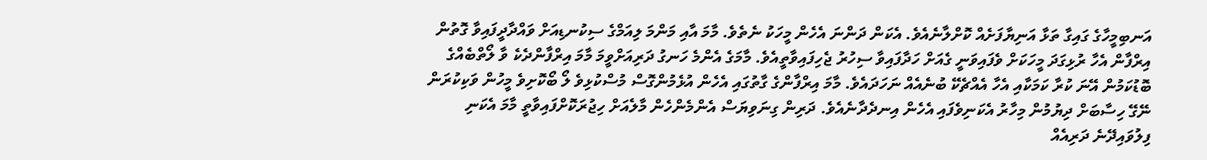އަނބިމީހާގެ ގައިގާ ތަޅާ އަނިޔާފަށެއް ކޮށްލާނެއެވެ. އެކަން ދަންނަ އެހެން މީހަކު ނެތެވެ. މާމަ އާއި މަންމަ ލިއަމްގެ ސިކުނޑިއަށް ވައްދާދީފައިވާ ގޮތުން އިރްފާން އެހާ ރުޅިގަދަ މީހަކަށް ވެފައިވަނީ ގެއަށް ހަދާފައިވާ ސިހުރު ޖެހިފައިވާތީއެވެ. މާމަގެ އެންމެ ހަނގު ދަރިއަށްވީމަ މާމަ އިރްފާންދެކެ ވާ ލޯތްބެއްގެ ބޮޑުކަމުން އޭނަ ކުރާ ކަމަކާއި އެހާ އެއްޗެކޭ ބުނެއެއް ނަހަދައެވެ. މާމަ އިރްފާންގެ ގާތުގައި އެހެން އުޅެމުންގޮސް މުސްކުޅިވެ ލޯ ބޯކޮށިވެ މީހުން ވަކިކުރަން ނޭގޭ ހިސާބަށް ދިޔުމުން މިހާރު އެކަނިވެފައި އެހެން އިނދެދާނެއެވެ. ދަރިން ގިނަވިޔަސް އެންމެންހެން މާލެއަށް ހިޖުރަކޮށްފައިވާތީ މާމަ އެކަނި ފިލުވައިދޭނެ ދަރިއެއް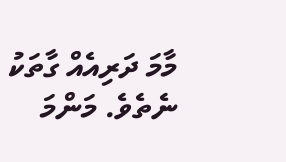މާމަ ދަރިއެއް ގާތަކު ނެތެވެ. މަންމަ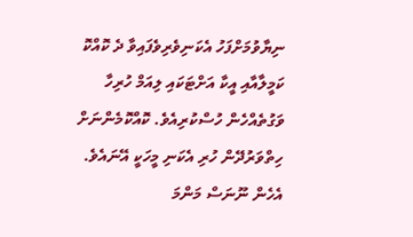ނިޔާވުމަށްފަހު އެކަނިވެރިވެފައިވާ ދެ ކޮއްކޮ ކަމީލާއާއި އީކާ އަށްޓަކައި ލިއަމް ހުރިހާ ވަގުތެއްހެން ހުސްކުރިއެވެ. ކޮއްކޮމެންނަށް ހިތްވަރުދޭން ހުރި އެކަނި މީހަކީ އޭނައެވެ. އެހެން ނޫނަސް މަންމަ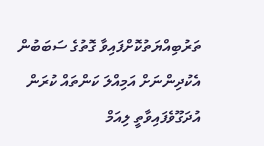ތަރުބިއްޔަތުކޮށްފައިވާ ގޮތުގެ ސަބަބުން އެކުދިންނަށް އަމިއްލަ ކަންތައް ކުރަން އުދަގޫވެފައިވާތީ ލިއަމް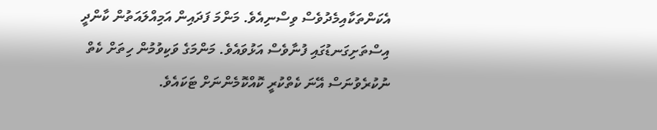އެކަންތަކާއިމެދުވެސް ވިސްނިއެވެ. މަންމަ ފަދައިން އަމިއްލައަތުން ކާންދީ އިސްތަށިގަނޑުގައި ފުނާވެސް އަޅުވައެވެ. މަންމަގެ ވަކިވުމުން ހިތަށް ކެތް ނުކުރެވުނަސް އޭނަ ކެތްކުރީ ކޮއްކޮމެންނަށް ޓަކައެވެ.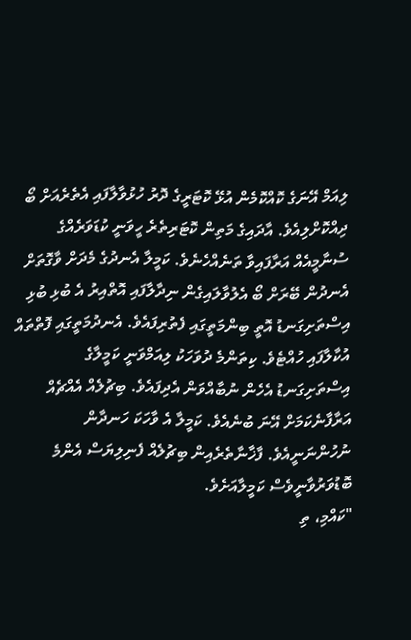ލިއަމް އޭނަގެ ކޮއްކޮމެން އުޅޭ ކޮޓަރީގެ ދޮރު ހުޅުވާލާފައި އެތެރެއަށް ބޯ ދިއްކޮށްލިއެވެ. އާދައިގެ މަތިން ކޮޓަރިތެރެ ހީވަނީ ކުޑަވަރެއްގެ ސުނާމީއެއް އަރާފައިވާ ތަނެއްހެނެވެ. ކަމީލާ އެނދުގެ މެދަށް ވާގޮތަށް އެނދުން ބޭރަށް ބޯ އެލުވާލައިގެން ނިދާލާފައި އޮތްއިރު އެ ބުޅި ބުޅި އިސްތަށިގަނޑު އޮތީ ބިންމަތީގައި ފެތުރިފައެވެ. އެނދުމަތީގައި ފޮތްތައް އުކާލާފައި ހުއްޓެވެ. ކިތަންމެ ދުވަހަކު ލިއަމްވަނީ ކަމީލާގެ އިސްތަށިގަނޑު އެހެން ނުބާއްވަން އެދިފައެވެ. ބިޗުލެއް އެއްޗެއް އަރާފާނެކަމަށް އޭނަ ބުނެއެވެ. ކަމީލާ އެ ވާހަކަ ހަނދާން ނުހުންނަނީއެވެ. ފާޚާނާތެރެއިން ބިޗުލެއް ފެނިލިޔަސް އެންމެ ބޮޑުވަރުވާނީވެސް ކަމީލާއަށެވެ.
"ކައްމި، ތި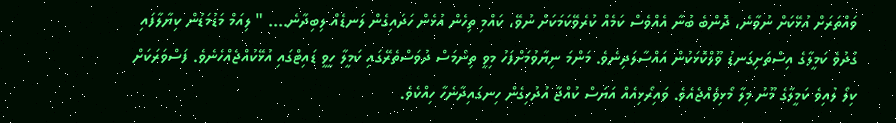ވައްތަރަށް އުޅޭކަށް ނުވާނެ، ދޮންބެ ބުނާ އެއްވެސް ކަމެއް ކުރެވޭކަމަކަށް ނުވޭ، ކައްމި ތިހެން އުޅެން ހަދައިގެން ލަނޑެއް ލިބިދާނެ.... " ލިއަމް މަޑުމަޑުން ކިޔާލާފައި ގުދުވެ ކަމީލާގެ އިސްތަށިގަނޑު ވޫލްކޮޅަކުން އައްސާލަދިނެވެ. މަންމަ ނިޔާވުމަށްފަހު މިވީ ތިންމަސް ދުވަސްތެރޭގައި ކަމީލާ ހީވީ ޑައިޓްގައި އުޅޭކުއްޖެއްހެނެވެ. ފަސްވަރަކަށް ކިލޯ ލުއިވެ ކަމީލާގެ މޫނު މިލާ މޯޅިވެއްޖެއެވެ. ވައިރޯޅިއެއް އަޔަސް ކުއްޖާ އުދުހިގެން ހިނގައިދާނެހާ ހިއްކެވެ.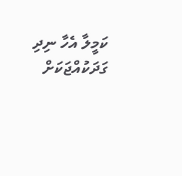ކަމީލާ އެހާ ނިދި ގަދަކުއްޖަކަށް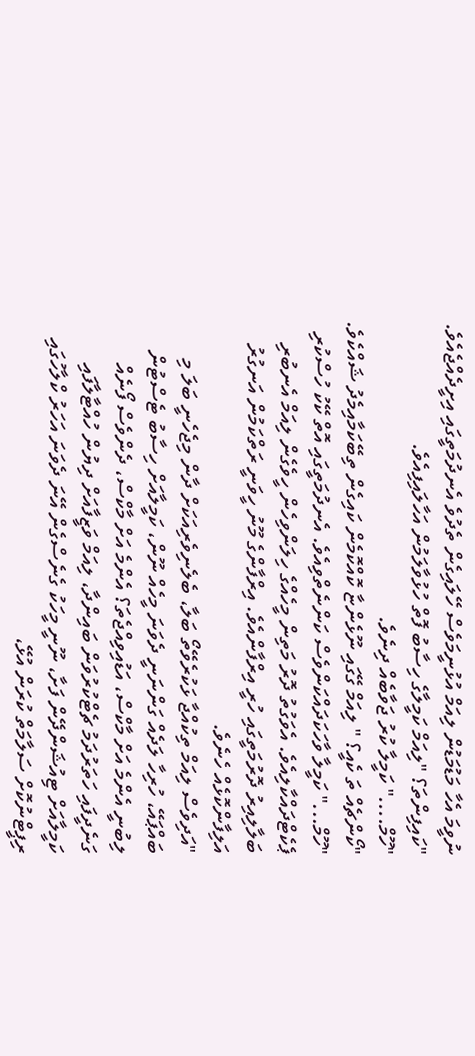ނުވީމަ އެހާ މަޑުމަޑުން ލިއަމް އުޅުނީމަވެސް ހޭލައިގެން ތެދުވެ އެނދުމަތީގައި އިށީދެއްޖެއެވެ.
"ކައިފިންތަ؟ "ލިއަމް ކަމީލާގެ ހިސާބު ފޮތް ހުޅުވާލަމުން އަހާލައިފިއެވެ.
"ހޫމް...." ކަމީލާ ކުރު ޖަވާބެއް ދިނެވެ.
"ކޯންޗެއް ތަ ކެއީ؟ " ލިއަމް ގޭގައި ނޫޅެންޏާ ކޮއްކޮމެން ކައިގެން ތިބޭކަމާއިމެދު ޝައްކެވެ.
"ހޫމް..." ކަމީލާ ވާހަކަދައްކަންވެސް ކަންނެތްވިއެވެ. އެނދުމަތީގައި އޮތް ކޭކު ހުސްކުރި ޕެކެޓްދައްކާލިއެވެ. އެވަގުތު ދޮރު މަތިން މީހެއްގެ ހިލަންވިހެން ހީވެގެން ލިއަމް އެނބުރި ބަލާލިއިރު ދޮރުމަތީގައި ހުރީ އިރްފާންއެވެ. އިރްފާންގެ މޫނު ހީވަނީ ރަތްކަމުން އަނގުރު އަލިފާންކޮޅެއް ހެނެވެ.
"އަދިވެސް ލިއަމް ތިކުއްޖާ ޅަކުރެވޭތޯ ބަލާ، ބެލެނިވެރިއަކަށް ދާން މިޖެހެނީ ބަލަ މި ބައްޕައޭ، ހުރިހާ ލަދެއް ގަންނަނީ ދެވަނަ މީހެއް ނޫން، ކަމީލާއަށް ހިސާބު ޓެސްޓުން ލިބުނީ އެންމެ އަށް މާކްސް، އަޑުއިވިއްޖެތަ؟ އެންމެ އަށް މާކްސް، ދެންވެސް ފޯނެއް ގަނެދީފައި ހަތަރުދަމު ޗެޓްކުރުވަން ބައިންދާ، ލިއަމް ވަޒީފާއަށް ދިޔުން ހުއްޓާލާފައި ކަމީލާއަށް ޓިއުޝަންދޭން ފަށާ، ނޫނީ މީހަކު ގެނެސްގެން އޭނަ ދެވަނަ އަހަރު ކްލާހުގައި ރިޕީޓްނުކޮށް ސަލާމަތް ކުރަން އުޅޭ،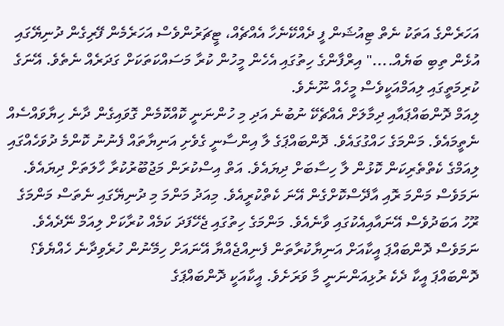އަހަރެންގެ އަތަކު ނެތް ޓިއުޝަން ފީ ދެއްކޭނެހާ އެއްޗެއް، ޓީޗަރުންވެސް އަހަރެމެން ފޭރިގެން ދުނިޔޭގައި އުޅެން ތިބި ބަޔެއް...." އިރްފާންގެ ހިތުގައި އެހެން މީހުން ކުރާ މަސައްކަތަކަށް ގަދަރެއް ނެތެވެ. އޭނަގެ ކުރިމަތީގައި ލިއަމްއަކީވެސް މީހެއް ނޫނެވެ.
ލިއަމް ދޮންބައްޕައާއި ދިމާލަށް އެއްޗެކޭ ނުބުނެ އަދި މި ހުންނަނީ ކޮއްކޮމެން ގޮވައިގެން ދާނެ ހިޔާވައްސެއް ނެތީމައެވެ. މަންމަގެ ހައްގުގައެވެ. ދޮންބައްޕަގެ ލާ އިންސާނީ ގެވެށި އަނިޔާތައް ފެނުނު ކޮންމެ ދުވަހެއްގައި ލިއަމްގެ ކެތްތެރިކަން ކޮޅުން ލާ ހިސާބަށް ދިޔައެވެ. އަތް އިސްކުރަން މަޖުބޫރުކުރާ ހާލަތަށް ދިޔައެވެ. ނަމަވެސް މަންމަ ރޮއި އާދޭސްކޮށްގެން އޭނަ ކެތްކުރީއެވެ. މިއަދު މަންމަ މި ދުނިޔޭގައި ނެތަސް މަންމަގެ ރޫހު އަބަދުވެސް އޭނައާއިއެކުގައި ވާނެއެވެ. މަންމަގެ ހިތުގައި ޖެހޭފަދަ ކަމެއް ކުރާކަށް ލިއަމް ނޭދެއެވެ. ނަމަވެސް ދޮންބައްޕަ އީކާއަށް އަނިޔާކުރާތަން ފެނިއްޖެއްޔާ އޭނައަށް ހިމޭނުން ހުރެވިދާނެ ހެއްޔެވެ؟ ދޮންބައްޕަ އީކާ ދެކެ ރުޅިއަންނަނީ މާ ވަރަށެވެ. އީކާއަކީ ދޮންބައްޕަގެ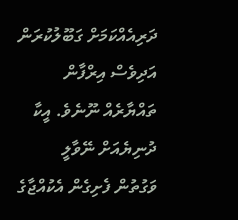ދަރިއެއްކަމަށް ގަބޫލުކުރަން އަދިވެސް އިރްފާން ތައްޔާރެއް ނޫނެވެ. އީކާ ދުނިޔެއަށް ނޭވާލީ ވަގުތުން ފެށިގެން އެކުއްޖާގެ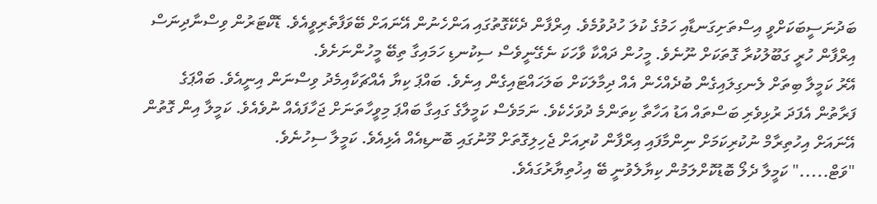ބަދުނަސީބަކަށްވީ އިސްތަށިގަނޑާއި ހަމުގެ ކުލަ ހުދުވުމެވެ. އިރްފާން ދެކޭގޮތުގައި އަންހެނުން އޭނައަށް ބޭވަފާތެރިވީއެވެ. ޑޮކްޓަރުން ވިސްނާދިނަސް އިރްފާން ހުރީ ގަބޫލުކުރާ ގޮތަކަށް ނޫނެވެ. މީހުން ދައްކާ ވާހަކަ ނެގޭނީވެސް ސިކުނޑި ހަމައިގާ ތިބޭ މީހުންނަށެވެ.
އޭރު ކަމީލާ ބިތަށް ލެނގިލައިގެން ބުދެއްހެން އެއް ދިމާލަކަށް ބަލަހައްޓައިގެން އިނެވެ. ބައްޕަ ކިޔާ އެއްޗަކާއިމެދު ވިސްނަން އިނީއެވެ. ބައްޕަގެ ފަރާތުން އެފަދަ ރުޅިވެރި ބަސްތައް އަޑު އަހާތާ ކިތަންމެ ދުވަހެކެވެ. ނަމަވެސް ކަމީލާގެ ގައިގާ ބައްޕަ މިވީހާތަނަށް ޖަހާފައެއް ނުވެއެވެ. ކަމީލާ އިން ގޮތުން އޭނައަށް އިހުތިރާމް ނުކުރިކަމަށް ނިންމާފައި އިރްފާން ކުރިއަށް ޖެހިލިގޮތަށް މޫނުގައި ބޮނޑިއެއް އެޅިއެވެ. ކަމީލާ ސިހުނެވެ.
"ވަޓް....." ކަމީލާ ދެލޯ ބޮޑުކޮށްލަމުން ކިޔާލެވުނީ ބޭ އިޚުތިޔާރުގައެވެ.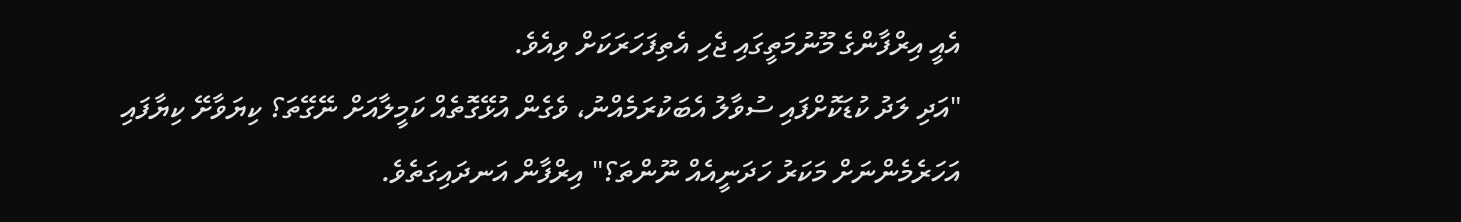އެއީ އިރްފާންގެ މޫނުމަތީގައި ޖެހި އެތިފަހަރަކަށް ވިއެވެ.
"އަދި ލަދު ކުޑަކޮށްފައި ސުވާލު އެބަކުރަމެއްނު، ވެގެން އުޅޭގޮތެއް ކަމީލާއަށް ނޭގޭތަ؟ ކިޔަވާށޭ ކިޔާފައި އަހަރެމެންނަށް މަކަރު ހަދަނީއެއް ނޫންތަ؟" އިރްފާން އަނދައިގަތެވެ.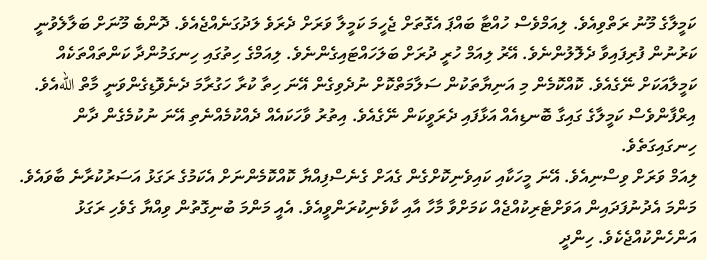ކަމީލާގެ މޫނު ރަތްވިއެވެ. ލިއަމްވެސް ހުއްޓާ ބައްޕަ އެގޮތަށް ޖެހީމަ ކަމީލާ ވަރަށް ދެރަވެ ލަދުގަނެއްޖެއެވެ. ދޮންބެ މޫނަށް ބަލާލެވުނީ ކަރުނުން ފުރިފައިވާ ދެލޮލުންނެވެ. އޭރު ލިއަމް ހުރީ ދުރަށް ބަލަހައްޓައިގެންނެވެ. ލިއަމްގެ ހިތުގައި ހިނގަމުންދާ ކަންތައްތަކެއް ކަމީލާއަކަށް ނޭގެއެވެ. ކޮއްކޮމެން މި އަނިޔާތަކުން ސަލާމަތްކޮށް ނުދެވިގެން އޭނަ ހިތާ ކުރާ ހަގުރާމަ ދެނެވޮޑިގެންވަނީ މާތް اللهއެވެ.
އިރްފާންވެސް ކަމީލާގެ ގައިގާ ބޮނޑިއެއް އަޅާފައި ދެރަވީކަން ނޭގެއެވެ. އިތުރު ވާހަކައެއް ދެއްކުމެއްނެތި އޭނަ ނުކުމެގެން ދާން ހިނގައިގަތެވެ.
ލިއަމް ވަރަށް ވިސްނިއެވެ. އޭނަ މީހަކާއި ކައިވެނިކޮށްގެން ގެއަށް ގެނެސްފިއްޔާ ކޮއްކޮމެންނަށް އެކަމުގެ ރަގަޅު އަސަރުކުރާނެ ބާވައެވެ. މަންމަ އެދުނުފަދައިން އަވަށްޓެރިކުއްޖެއް ކަމަށްވާ މާހާ އާއި ކާވެނިކުރަންވީއެވެ. އެއީ މަންމަ ބުނިގޮތުން ވިއްޔާ ގެވެހި ރަގަޅު އަންހެންކުއްޖެކެވެ. ހިންދީ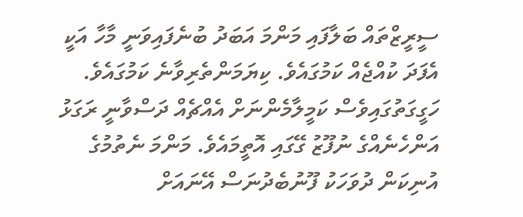ސީރީޒްތައް ބަލާފައި މަންމަ އަބަދު ބުނެފައިވަނީ މާހާ އަކީ އެފަދަ ކުއްޖެއް ކަމުގައެވެ. ކިޔަމަންތެރިވާނެ ކަމުގައެވެ. ހަގީގަތުގައިވެސް ކަމީލާމެންނަށް އެއްޗެއް ދަސްވާނީ ރަގަޅު އަންހެނެއްގެ ނުފޫޒު ގޭގައި އޮތީމައެވެ. މަންމަ ނެތުމުގެ އުނިކަން ދުވަހަކު ފޫނުބެދުނަސް އޭނައަށް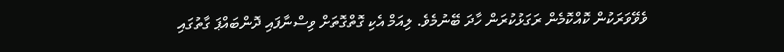ވެވޭވަރަކުން ކޮއްކޮމެން ރަގަޅުކުރަން ހާދަ ބޭނުމެވެ. ލިއަމް އެކި ގޮތްގޮތަށް ވިސްނާފައި ދޮންބައްޕަ ގާތުގައި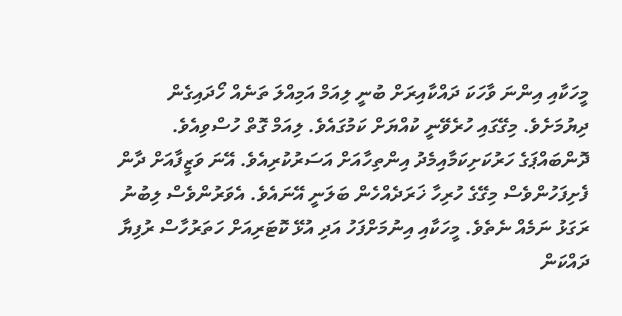މީހަކާއި އިންނަ ވާހަކަ ދައްކާއިރަށް ބުނީ ލިއަމް އަމިއްލަ ތަނެއް ހޯދައިގެން ދިޔުމަށެވެ. މިގޭގައި ހުރެވޭނީ ކުއްޔަށް ކަމުގައެވެ. ލިއަމް ގޮތް ހުސްވިއެވެ. ދޮންބައްޕަގެ ހަރުކަށިކަމާއިމެދު އިންތިހާއަށް އަސަރުކުރިއެވެ. އޭނަ ވަޒީފާއަށް ދާން ފެށިފަހުންވެސް މިގޭގެ ހުރިހާ ޚަރަދެއްހެން ބަލަނީ އޭނައެވެ. އެވަރުންވެސް ލިބުނު ރަގަޅު ނަމެއް ނެތެވެ. މީހަކާއި އިނުމަށްފަހު އަދި އުޅޭ ކޮޓަރިއަށް ހަތަރުހާސް ރުފިޔާ ދައްކަން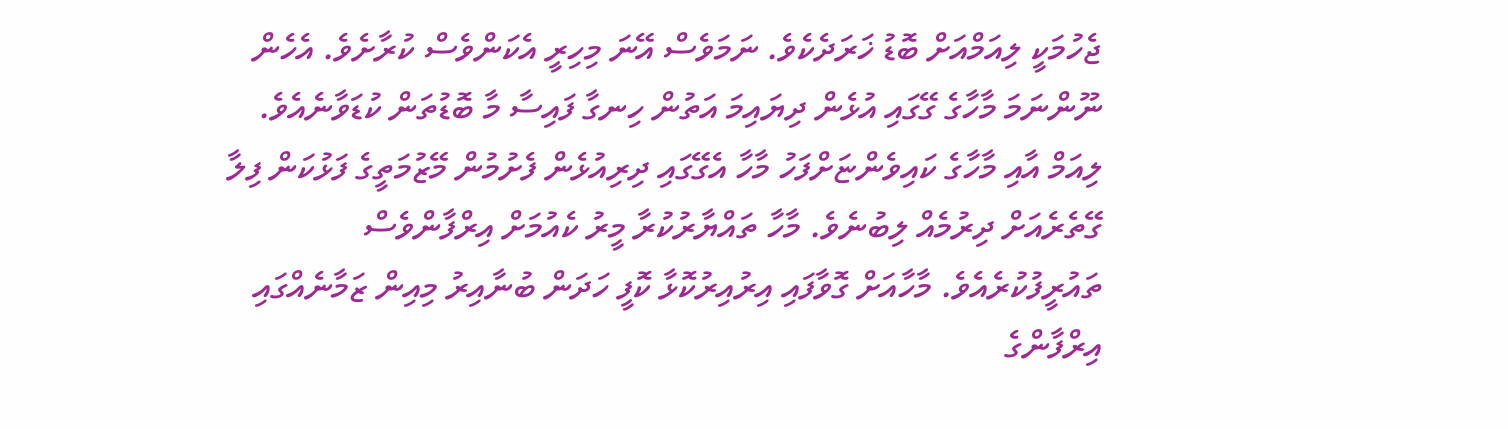ޖެހުމަކީ ލިއަމްއަށް ބޮޑު ޚަރަދެކެވެ. ނަމަވެސް އޭނަ މިހިރީ އެކަންވެސް ކުރާށެވެ. އެހެން ނޫންނަމަ މާހާގެ ގޭގައި އުޅެން ދިޔައިމަ އަތުން ހިނގާ ފައިސާ މާ ބޮޑުތަން ކުޑަވާނެއެވެ.
ލިއަމް އާއި މާހާގެ ކައިވެންޏަށްފަހު މާހާ އެގޭގައި ދިރިއުޅެން ފެށުމުން މޭޒުމަތީގެ ފަޅުކަން ފިލާ ގޭތެރެއަށް ދިރުމެއް ލިބުނެވެ. މާހާ ތައްޔާރުކުރާ މީރު ކެއުމަށް އިރްފާންވެސް ތައުރީފުކުރެއެވެ. މާހާއަށް ގޮވާފައި އިރުއިރުކޮޅާ ކޮފީ ހަދަން ބުނާއިރު މިއިން ޒަމާނެއްގައި އިރްފާންގެ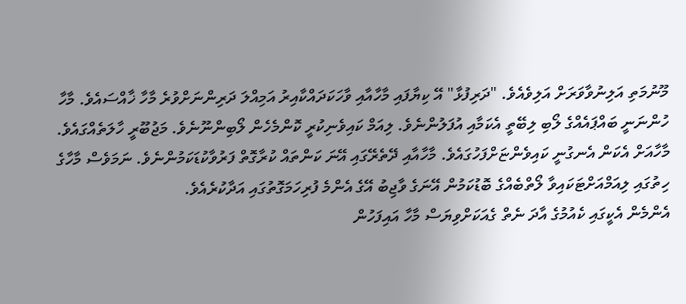މޫނުމަތި އަލިނުވާވަރަށް އަލިވެއެވެ. "ދަރިފުޅާ" އޭ ކިޔާފައި މާހާއާއި ވާހަކަދައްކާއިރު އަމިއްލަ ދަރިންނަށްވުރެ މާހާ ޚާއްސައެވެ. މާހާ ހުންނަނީ ބައްޕައެއްގެ ލޯބި ލިބޭތީ އެކަމާއި އުފަލުންނެވެ. ލިއަމް ކައިވެނިކުރީ ކޮންމެހެން ލޯބިންނޫނެވެ. މަޖުބޫރީ ހާލަތެއްގައެވެ. މާހާއަށް އެކަން އެނގުނީ ކައިވެންޏަށްފަހުގައެވެ. މާހާއާއި ދޭތެރޭގައި އޭނަ ކަންތައް ކުރާގޮތް ފަރުވާކުޑަކަމުންނެވެ. ނަމަވެސް މާހާގެ ހިތުގައި ލިއަމްއަށްޓަކައިވާ ލޯތްބެއްގެ ބޮޑުކަމުން އޭނަގެ ވާޖިބު އޭގެ އެންމެ ފުރިހަމަގޮތުގައި އަދާކުރެއެވެ.
އެންމެން އެކީގައި ކެއުމުގެ އާދަ ނެތް ގެއަކަށްވިޔަސް މާހާ އައިފަހުން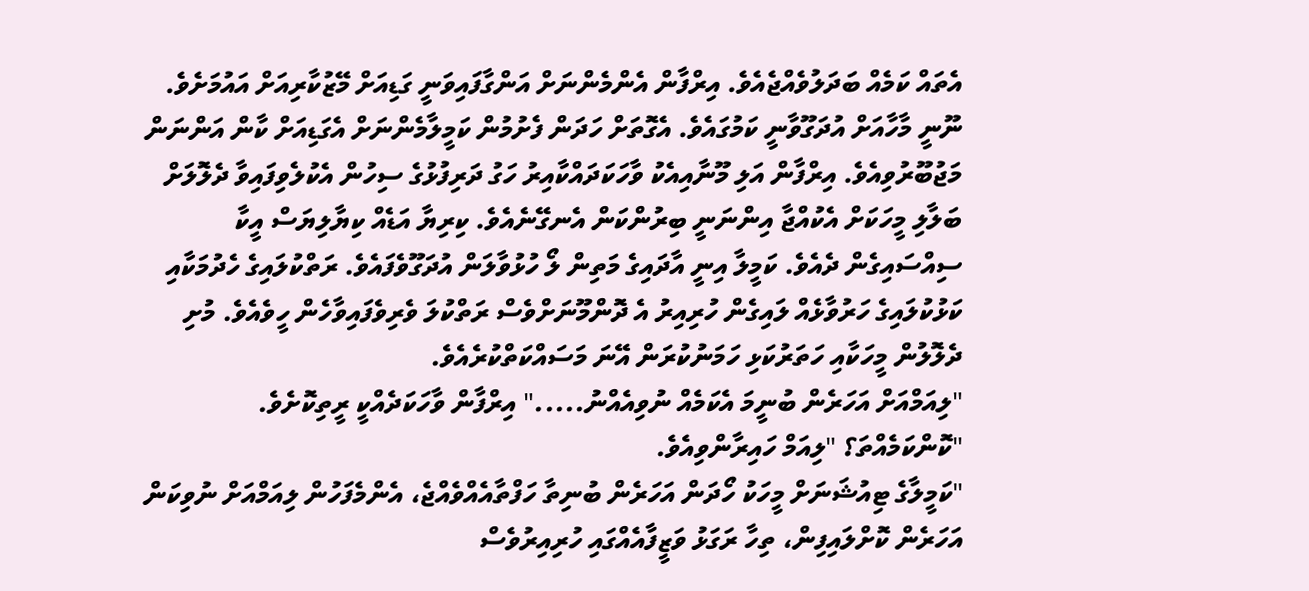އެތައް ކަމެއް ބަދަލުވެއްޖެއެވެ. އިރްފާން އެންމެންނަށް އަންގާފައިވަނީ ގަޑިއަށް މޭޒުކާރިއަށް އައުމަށެވެ. ނޫނީ މާހާއަށް އުދަގޫވާނީ ކަމުގައެވެ. އެގޮތަށް ހަދަން ފެށުމުން ކަމީލާމެންނަށް އެގަޑިއަށް ކާން އަންނަން މަޖުބޫރުވިއެވެ. އިރްފާން އަލި މޫނާއިއެކު ވާހަކަދައްކާއިރު ހަގު ދަރިފުޅުގެ ސިހުން އެކުލެވިފައިވާ ދެލޮލަށް ބަލާލި މީހަކަށް އެކުއްޖާ އިންނަނީ ބިރުންކަން އެނގޭނެއެވެ. ކިރިޔާ އަޑެއް ކިޔާލިޔަސް އީކާ ސިއްސައިގެން ދެއެވެ. ކަމީލާ އިނީ އާދައިގެ މަތިން ލޯ ހުޅުވާލަން އުދަގޫވެފައެވެ. ރަތްކުލައިގެ ހެދުމަކާއި ކަޅުކުލައިގެ ހަރުވާޅެއް ލައިގެން ހުރިއިރު އެ ދޮންމޫނަށްވެސް ރަތްކުލަ ވެރިވެފައިވާހެން ހީވެއެވެ. މުށި ދެލޮލުން މީހަކާއި ހަތަރުކަޅި ހަމަނުކުރަން އޭނަ މަސައްކަތްކުރެއެވެ.
"ލިއަމްއަށް އަހަރެން ބުނީމަ އެކަމެއް ނުވިއެއްނު....." އިރްފާން ވާހަކަދެއްކީ ރީތިކޮށެވެ.
"ކޮންކަމެއްތަ؟ "ލިއަމް ހައިރާންވިއެވެ.
"ކަމީލާގެ ޓިއުޝަނަށް މީހަކު ހޯދަން އަހަރެން ބުނިތާ ހަފްތާއެއްވެއްޖެ، އެންމެފަހުން ލިއަމްއަށް ނުވިކަން އަހަރެން ކޮށްލައިފިން، ތިހާ ރަގަޅު ވަޒީފާއެއްގައި ހުރިއިރުވެސް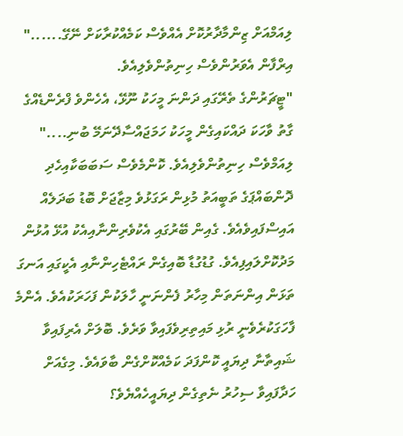ލިއަމްއަށް ޒިންމާދާރުކޮށް އެއްވެސް ކަމެއްކުރާކަށް ނޭގޭ......" އިރްފާން އެވަރުންވެސް ހިނިތުންވެލިއެވެ.
"ޓީޗަރުންގެ ތެރޭގައި ދަންނަ މީހަކު ނޫޅޭ، އެހެންވެ ފްރެންޑެއްގެ ގާތު ވާހަކަ ދައްކައިގެން މީހަކު ހަމަޖައްސާދޭނަމޭ ބުނި...." ލިއަމްވެސް ހިނިތުންވެލިއެވެ. ކޮންމެވެސް ސަބަބަކާއިހެދި ދޮންބައްޕަގެ ތަބީއަތު މުޅިން ރަގަޅުވެ މިޒާޖަށް ބޮޑު ބަދަލެއް އައިސްފައިވެއެވެ. ގެއިން ބޭރުގައި އެކުވެރިންނާއިއެކު އުޅޭ އުޅުން މަދުކޮށްލައިފިއެވެ. ގުޑުގުޑާ ބޮއިގެން ރައްޓެހިންނާއި އެކީގައި އަނގަ ތަޅަން އިންނަތަން މިހާރު ފެންނަނީ ހާލަކުން ފަހަރަކުއެވެ. އެންމެ ފާހަގަކުރެވެނީ ރުޅި މައިތިރިވެފައިވާ ވަރެވެ. ބޮލަށް އެރިފައިވާ ޝައިތާނާ ދިޔައީ ކޮންފަދަ ކަމެއްކޮށްގެން ބާވައެވެ. މިގެއަށް ހަދާފައިވާ ސިހުރު ނެތިގެން ދިޔައީހެއްޔެވެ؟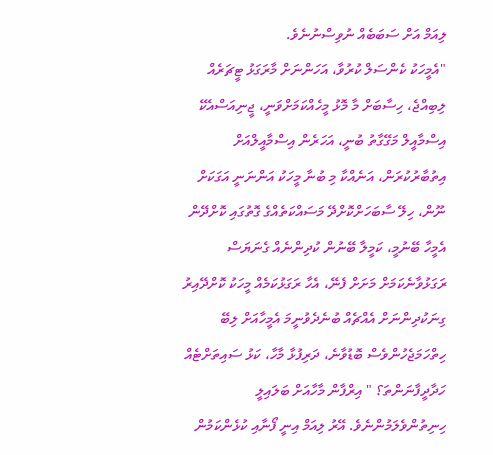ލިއަމް އަށް ސަބަބެއް ނުވިސްނުނެވެ.
"އެމީހަކު ކެންސަލް ކުރުވާ، އަހަންނަށް މާރަގަޅު ޓީޗަރެއް ލިބިއްޖެ، ހިސާބަށް މާ މޮޅު މީހެއްކަމަށްވަނީ، ޖީނިއަސްއެކޭ އިސްމާއީލް މަގޭގާތު ބުނީ، އަހަރެން އިސްމާއީލްއަށް އިތުބާރުކުރަން، އަނެއްކާ މި ބުނާ މީހަކު އަންނަނީ އަގަކަށް ނޫން، ހިލޭ ސާބަހަށްކޮށްދޭ މަސައްކަތެއްގެ ގޮތުގައި ކޮށްދޭން އެމީހާ ބޭނުމީ، ކަމީލާ ބޭނުން ކުދިންނެއް ގެނަޔަސް ރަގަޅުވާނެކަމަށް މަށަށް ފެނޭ، އެހާ ރަގަޅުކަމެއް މީހަކު ކޮށްދޭއިރު ގިނަކުދިންނަށް އެއްޗެއް ބުނެދެވުނީމަ އެމީހާއަށް ލިބޭ ހިތްހަމަޖެހުންވެސް ބޮޑުވާނެ، ދަރިފުޅާ މާހާ، ކަޅު ސައިތަށްޓެއް ހަދާދީފާނަންތަ؟ " އިރްފާން މާހާއަށް ބަލައިލީ ހިނިތުންވެލަމުންނެވެ. އޭރު ލިއަމް އިނީ ފޯނާއި ކުޅެންކަމުން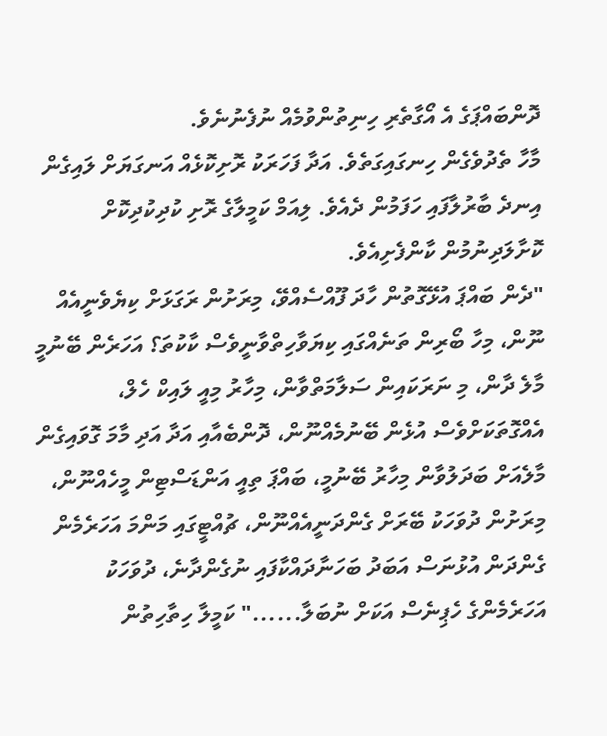ދޮންބައްޕަގެ އެ އޯގާތެރި ހިނިތުންވުމެއް ނުފެނުނެވެ.
މާހާ ތެދުވެގެން ހިނގައިގަތެވެ. އަދާ ފަހަރަކު ރޮށިކޮޅެއް އަނގަޔަށް ލައިގެން އިނދެ ބާރުލާފައި ހަފަމުން ދެއެވެ. ލިއަމް ކަމީލާގެ ރޮށި ކުދިކުދިކޮށް ކޮށާލަދިނުމުން ކާންފެށިއެވެ.
"ދެން ބައްޕަ އުޅޭގޮތުން ހާދަ ފޫއްސެއްވޭ، މިރަށުން ރަގަޅަށް ކިޔެވެނީއެއް ނޫން، މިހާ ބޯރިން ތަނެއްގައި ކިޔަވާހިތްވާނީވެސް ކާކުތަ؟ އަހަރެން ބޭނުމީ މާލެ ދާން، މި ނަރަކައިން ސަލާމަތްވާން، މިހާރު މިއީ ލައިކް ހެލް، އެއްގޮތަކަށްވެސް އުޅެން ބޭނުމެއްނޫން، ދޮންބެއާއި އަދާ އަދި މާމަ ގޮވައިގެން މާލެއަށް ބަދަލުވާން މިހާރު ބޭނުމީ، ބައްޕަ ތިއީ އަންޑަސްޓިން މީހެއްނޫން، މިރަށުން ދުވަހަކު ބޭރަށް ގެންދަނީއެއްނޫން، ޗުއްޓީގައި މަންމަ އަހަރެމެން ގެންދަން އުޅުނަސް އަބަދު ބަހަނާދައްކާފައި ނުގެންދާނެ، ދުވަހަކު އަހަރެމެންގެ ހެޕިނެސް އަކަށް ނުބަލާ......" ކަމީލާ ހިތާހިތުން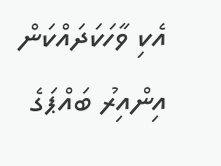އެކި ވާހަކަދައްކަން އިންއިރު ބައްޕަގެ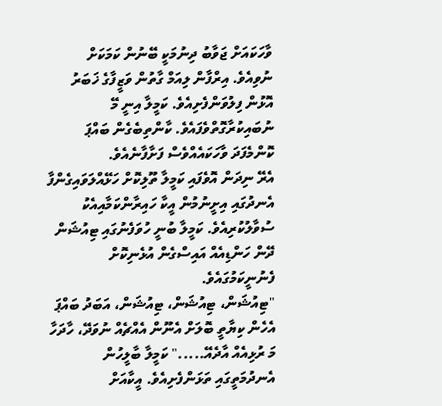ވާހަކައަށް ޖަވާބު ދިނުމަކީ ބޭނުން ކަމަކަށް ނުވިއެވެ. އިރްފާން ލިއަމް ގާތުން ވަޒީފާގެ ޚަބަރު އޮޅުން ފިލުވަންފެށިއެވެ. ކަމީލާ އިނީ މޭ ނުބައިކުރާގޮތްވެފައެވެ. ކާންތިބެގެން ބައްޕަ ކޮންމެފަދަ ވާހަކައެއްވެސް ފަށާފާނެއެވެ.
އެރޭ ނިދަން އޮވެފައި ކަމީލާ ތޫލިކޮށް ހަޅޭއްލަވައިގެންފާ އެނދުގައި އިށީނުމުން އީކާ ހައިރާންކަމާއިއެކު ސުވާލުކުރިއެވެ. ކަމީލާ ބުނީ ހުވަފެނުގައި ޓިއުޝަން ދޭން ހަންޑިއެއް އައިސްގެން އުޅެނިކޮށް ފެނުނީކަމުގައެވެ.
"ޓިއުޝަން، ޓިއުޝަން، ޓިއުޝަން، އަބަދު ބައްޕަ އެހެން ކިޔާތީ ބޮލަށް އެނޫން އެއްޗެއް ނުވަދޭ، ހާދަހާ މަ ރުޅިއެއް އާދެއޭ....." ކަމީލާ ބާލީހުން އެނދުމަތީގައި ތަޅަންފެށިއެވެ. އީކާއަށް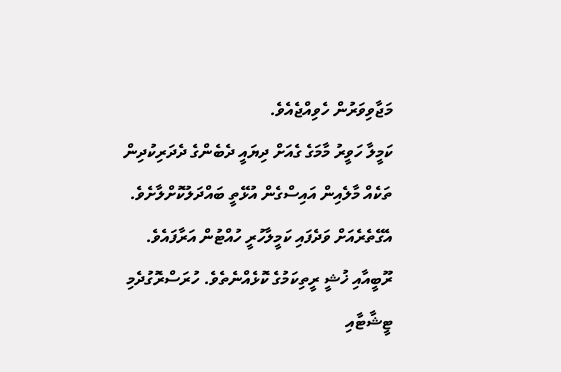މަޖާވިވަރުން ހެވިއްޖެއެވެ.
ކަމީލާ ހަވީރު މާމަގެ ގެއަށް ދިޔައީ ދެބެންގެ ދެދަރިކުދިން ތަކެއް މާލެއިން އައިސްގެން އުޅޭތީ ބައްދަލުކޮށްލާށެވެ. އެގޭތެރެއަށް ވަދެފައި ކަމީލާހުރީ ހުއްޓުން އަރާފައެވެ. ރޫބީއާއި ޚުޝީ ރީތިކަމުގެ ކޮޅެއްނެތެވެ. ހުރަސްރޮގުދެމި ޓީޝާޓާއި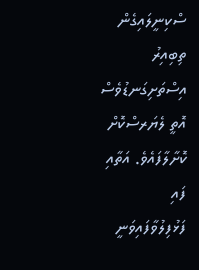ސްކިނީލައިގެން ތިބިއިރު އިސްތަށިގަނޑުވެސް އޮތީ ލެޔަރސްކޮށް ކޮށާލާފައެވެ. އަތާއި ފައި ފަޅުފިލުވާފައިވަނީ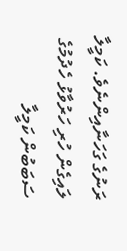ރަނުގެ ގަހަނާއިންނެވެ. ކަމީލާ ލައިގެން ހުރި ހަރުވާޅު ހެދުމުގެ ސަބަބުން ކަމީލާ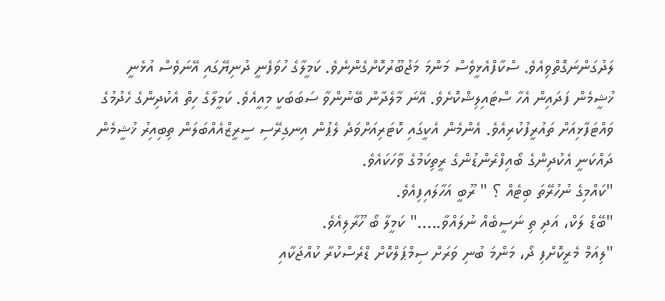ލަދުގަންނަގޮތްވިއެވެ. ސްކާފްއެޅީވެސް މަންމަ މަޖުބޫރުކޮށްގެންނެވެ. ކަމީލާގެ ހުވަފެނީ ދުނިޔޭގައި އޭނަވެސް އުޅެނީ ޚުޝީމެން ފަދައިން އެހާ ސްޓައިލިޝްކޮށެވެ. އޭނަ މާލެދާން ބޭނުންވާ ސަބަބަކީ މިއީއެވެ. ކަމީލާގެ ހިތް އެކުދިންގެ ހެދުމުގެ ވައްޓަފާޅިއަށް ތައުރީފުކުރިއެވެ. އެންމެން އެކީގައި ކޮޓަރިއަށްވަދެ ލެޕުން އިނގިރޭސި ސީރީޒްއެއްބަލަން ތިބިއިރު ޚުޝީމެން ދައްކަނީ އެކުދިންގެ ބޯއިފްރެންޑުންގެ ރީތިކަމުގެ ވާހަކައެވެ.
"ކައްމިގެ ނުހުރޭތަ ބިޓެއް ؟ " ރޫބީ އަހާލައިފިއެވެ.
"ބޭޑް ލަކް، އަދި ތި ނަސީބެއް ނުލައްވާ....." ކަމީލާ ބޯ ހޫރާލިއެވެ.
"ލިއަމް މެރީކޮށްފި ދޯ، މަންމަ ބުނި ވަރަށް ސިމްޕަލްކޮށް ޑްރެސްކުރާ ކުއްޖަކާއި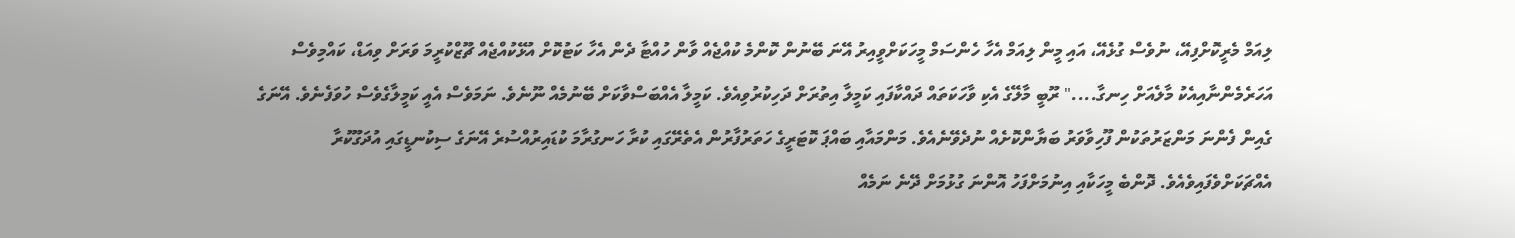ލިއަމް މެރީކޮށްފިއޭ، ނުވެސް ގުޅެއޭ، އައި މީން ލިއަމް އެހާ ހެންސަމް މީހަކަށްވީއިރު އޭނަ ބޭނުން ކޮންމެ ކުއްޖެއް ވާން ހުއްޓާ ދެން އެހާ ކަޓުކޮށް އުޅޭކުއްޖެއް ޗޫޒްކުރީމަ ވަރަށް ވިއަޑް، ކައްމިވެސް އަހަރެމެންނާއިއެކު މާލެއަށް ހިނގާ...." ރޫބީ މާލޭގެ އެކި ވާހަކަތައް ދައްކާފައި ކަމީލާ އިތުރަށް ދަހިކުރުވިއެވެ. ކަމީލާ އެއްބަސްވާކަށް ބޭނުމެއް ނޫނެވެ. ނަމަވެސް އެއީ ކަމީލާގެވެސް ހުވަފެނެވެ. އޭނަގެ ގެއިން ފެންނަ މަންޒަރުތަކުން ފޫހިވާވަރު ބަޔާންކޮށެއް ނުދެވޭނެއެވެ. މަންމައާއި ބައްޕަ ކޮޓަރީގެ ހަތަރުފާރުން އެތެރޭގައި ކުރާ ހަނގުރާމަ ކުޑައިރުއްސުރެ އޭނަގެ ސިކުނޑީގައި އުދަގޫކުރާ އެއްޗަކަށްވެފައިވެއެވެ. ދޮންބެ މީހަކާއި އިނުމަށްފަހު އޮންނަ ގުޅުމަށް ދޭނެ ނަމެއް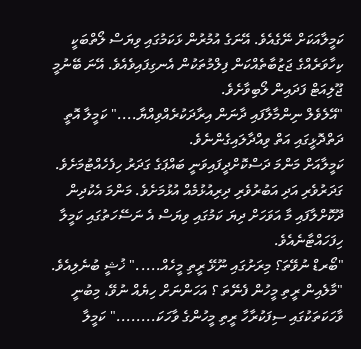ކަމީލާއަކަށް ނޭގެއެވެ. އޭނަގެ އުމުރުން ޅަކަމުގައި ވިޔަސް ލޯތްބަކީ ކިހާވަރެއްގެ ޖަޒުބާތެއްކަން ފިލްމުތަކުން އެނގިފައިވެއެވެ. އޭނަ ބޭނުމީ ޖޫލިއަޓް ފަދައިން ލޯބިވާށެވެ.
"އޭލެވެލް ނިންމާލާފައި ދާނަން އިރާދަކުރެއްވިއްޔާ...." ކަމީލާ އޮތީ ދަތްދޮޅީގައި އަތް ވިއްދާލައިގެންނެވެ.
ކަމީލާއަށް މަންމަ ދަސްކޮށްދީފައިވަނީ ބައްޕަގެ ގަދަރު ހިފެހެއްޓުމަށެވެ. ގަދަރުވެރި އަދި އަބުރުވެރި ދިރިއުޅުމެއް އުޅުމަށެވެ. މަންމަ އެކުދިން ދޫކޮށްލާފައި މާ އަވަހަށް ދިޔަ ކަމުގައި ވިޔަސް އެ ނަސޭހަތުގައި ކަމީލާ ހިފަހައްޓާނެއެވެ.
"ބޯރޑް ނުވޭތަ؟ މިރަށުގައި ނޫޅޭ ރީތި މީހެއް....." ޚުޝީ ބުނެލިއެވެ.
"މާލެއިން ރީތި މީހުން ފެނޭތަ ؟ އަހަންނަށް ހިޔެއް ނުވޭ، މިބުނީ ވާހަކަތަކުގައި ސިފަކުރާހާ ރީތި މީހުންގެ ވާހަކަ........" ކަމީލާ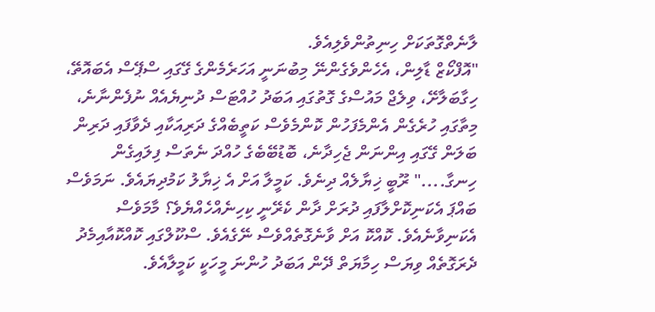ލާނެތްގޮތަކަށް ހިނިތުންވެލިއެވެ.
"އޮފްކޯޒް ޑާލިން، އެހެންވެގެންނޭ މިބުނަނީ އަހަރެމެންގެ ގޭގައި ސްޕޭސް އެބައޮތޭ، ހިގާބަލާށޭ، ވިލެޖް މައުސްގެ ގޮތުގައި އަބަދު ހުއްޓަސް ދުނިޔެއެއް ނުފެންނާނެ، މިތާގައި ހުރެގެން އެންމެފަހުން ކޮންމެވެސް ކަތީބެއްގެ ދަރިއަކާއި ދެވާފައި ދަރިން ބަލަން ގޭގައި އިންނަން ޖެހިދާނެ، ބޮޑުބޭބެގެ ހުއްދަ ނެތަސް ފިލައިގެން ހިނގާ...." ރޫބީ ޚިޔާލެއް ދިނެވެ. ކަމީލާ އަށް އެ ޚިޔާލު ކަމުދިޔައެވެ. ނަމަވެސް ބައްޕަ އެކަނިކޮށްލާފައި ދުރަށް ދާން ކެރޭނީ ކިހިނެއްހެއްޔެވެ؟ މާމަވެސް އެކަނިވާނެއެވެ. ކޮއްކޮ އަށް ވާނެގޮތެއްވެސް ނޭގެއެވެ. ސްކޫލްގައި ކޮއްކޮއާއިމެދު ދެރަގޮތެއް ވިޔަސް ހިމާޔަތް ދޭން އަބަދު ހުންނަ މީހަކީ ކަމީލާއެވެ.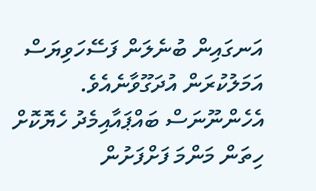އަނގައިން ބުނެލަން ފަސޭހަވިޔަސް އަމަލުކުރަން އުދަގޫވާނެއެވެ. އެހެންނޫނަސް ބައްޕައާއިމެދު ހެޔޮކޮށް ހިތަން މަންމަ ފަށްފަށުން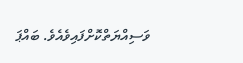ވަސިއްޔަތްކޮށްފައިވެއެވެ. ބައްޕަ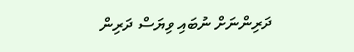ދަރިންނަށް ނުބައި ވިޔަސް ދަރިން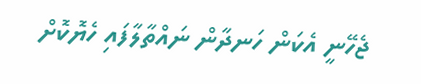ޖެހޭނީ އެކަން ހަނދާން ނައްތާލާފައި ހެޔޮކޮށް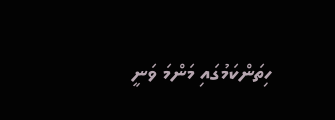ހިތަންކަމުގައި މަންމަ ވަނީ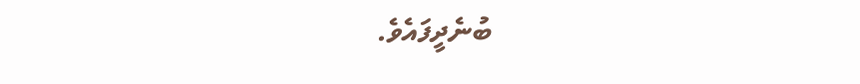ބުނެދީފައެވެ.